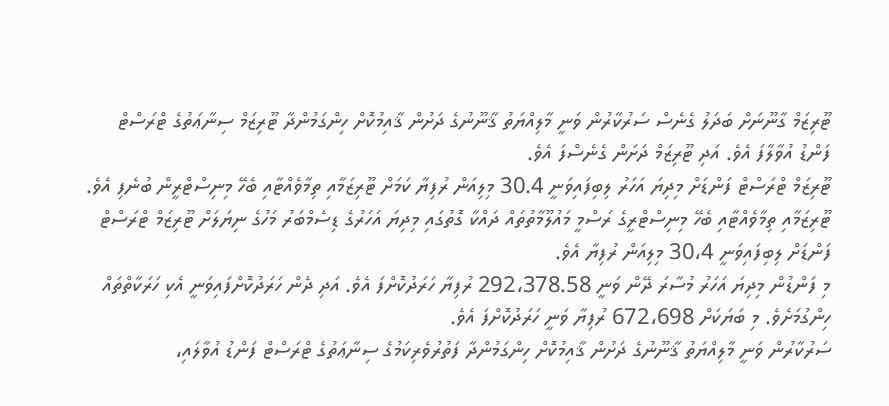ޓޫރިޒަމް ގާނޫނަށް ބަދަލު ގެނެސް ސަރުކާރުން ވަނީ މާލިއްޔަތު ޤާނޫނުގެ ދަށުން ޤާއިމުކޮށް ހިންގަމުންދާ ޓޫރިޒަމް ސިނާޢަތުގެ ޓްރަސްޓް ފަންޑު އުވާލާފަ އެވެ. އަދި ޓޫރިޒަމް ދަށަން ގެނެސްފަ އެވެ.
ޓޫރިޒަމް ޓްރަސްޓް ފަންޑަށް މިދިޔަ އަހަރު ލިބިފައިވަނީ 30.4 މިލިއަން ރުފިޔާ ކަމަށް ޓޫރިޒަމާއި ތިމާވެއްޓާއި ބެހޭ މިނިސްޓްރީން ބުނެފި އެވެ.
ޓޫރިޒަމާއި ތިމާވެއްޓާއި ބެހޭ މިނިސްޓްރީގެ ރަސްމީ މައުލޫމާތުތައް ދައްކާ ގޮތުގައި މިދިޔަ އަހަރުގެ ޑިސެމްބަރު މަހުގެ ނިޔަލަށް ޓޫރިޒަމް ޓްރަސްޓް ފަންޑަށް ލިބިފައިވަނީ 30،4 މިލިއަން ރުފިޔާ އެވެ.
މި ފަންޑުން މިދިޔަ އަހަރު މުސާރަ ދޭން ވަނީ 292،378.58 ރުފިޔާ ހަރަދުކޮށްފަ އެވެ. އަދި ދެން ހަރަދުކޮށްފައިވަނީ އެކި ހަރަކާތްތައް ހިންގުމަށެވެ. މި ބަޔަކަށް 672،698 ރުފިޔާ ވަނީ ހަރަދުކޮށްފަ އެވެ.
ސަރުކާރުން ވަނީ މާލިއްޔަތު ޤާނޫނުގެ ދަށުން ޤާއިމުކޮށް ހިންގަމުންދާ ފަތުރުވެރިކަމުގެ ސިނާޢަތުގެ ޓްރަސްޓް ފަންޑު އުވާލައި،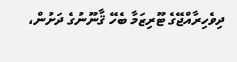ދިވެހިރާއްޖޭގެ ޓޫރިޒަމާ ބެހޭ ޤާނޫނުގެ ދަށުން،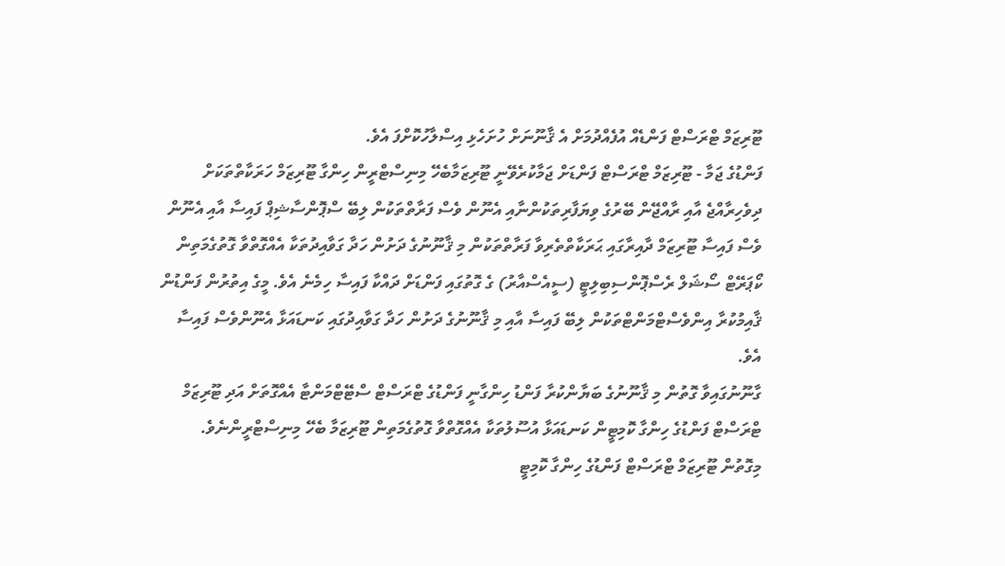ޓޫރިޒަމް ޓްރަސްޓް ފަންޑެއް އުފެއްދުމަށް އެ ޤާނޫނަށް ހުށަހެޅި އިސްލާހުކޮށްފަ އެވެ.
ފަންޑުގެ ޖަމާ - ޓޫރިޒަމް ޓްރަސްޓް ފަންޑަށް ޖަމާކުރެވޭނީ ޓޫރިޒަމާބެހޭ މިނިސްޓްރީން ހިންގާ ޓޫރިޒަމް ހަރަކާތްތަކަށް ދިވެހިރާއްޖެ އާއި ރާއްޖޭން ބޭރުގެ ވިޔަފާރިތަކުންނާއި އެނޫން ވެސް ފަރާތްތަކުން ލިބޭ ސްޕޮންސާޝިޕް ފައިސާ އާއި އެނޫން ވެސް ފައިސާ ޓޫރިޒަމް ދާއިރާގައި ޙަރަކާތްތެރިވާ ފަރާތްތަކުން މި ޤާނޫނުގެ ދަށުން ހަދާ ގަވާއިދުތަކާ އެއްގޮތްވާ ގޮތުގެމަތިން ކޯޕަރޭޓް ސޯޝަލް ރެސްޕޮންސިބިލިޓީ (ސީއެސްއާރު) ގެ ގޮތުގައި ފަންޑަށް ދައްކާ ފައިސާ ހިމެނެ އެވެ. މީގެ އިތުރުން ފަންޑުން ޤާއިމުކުރާ އިންވެސްޓްމަންޓްތަކުން ލިބޭ ފައިސާ އާއި މި ޤާނޫނުގެ ދަށުން ހަދާ ގަވާއިދުގައި ކަނޑައަޅާ އެނޫންވެސް ފައިސާ އެވެ.
ގާނޫނުގައިވާ ގޮތުން މި ޤާނޫނުގެ ބަޔާންކުރާ ފަންޑު ހިންގާނީ ފަންޑުގެ ޓްރަސްޓް ސްޓޭޓްމަންޓާ އެއްގޮތަށް އަދި ޓޫރިޒަމް ޓްރަސްޓް ފަންޑުގެ ހިންގާ ކޮމިޓީން ކަނޑައަޅާ އުސޫލުތަކާ އެއްގޮތްވާ ގޮތުގެމަތިން ޓޫރިޒަމާ ބެހޭ މިނިސްޓްރީންނެވެ.
މިގޮތުން ޓޫރިޒަމް ޓްރަސްޓް ފަންޑުގެ ހިންގާ ކޮމިޓީ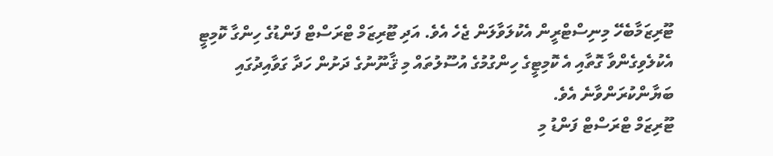ޓޫރިޒަމާބެހޭ މިނިސްޓްރީން އެކުލަވާލަން ޖެހެ އެވެ. އަދި ޓޫރިޒަމް ޓްރަސްޓް ފަންޑުގެ ހިންގާ ކޮމިޓީ އެކުލެވިގެންވާ ގޮތާއި އެ ކޮމިޓީގެ ހިންގުމުގެ އުސޫލުތައް މި ޤާނޫނުގެ ދަށުން ހަދާ ގަވާއިދުގައި ބަޔާންކުރަންވާނެ އެވެ.
ޓޫރިޒަމް ޓްރަސްޓް ފަންޑު މި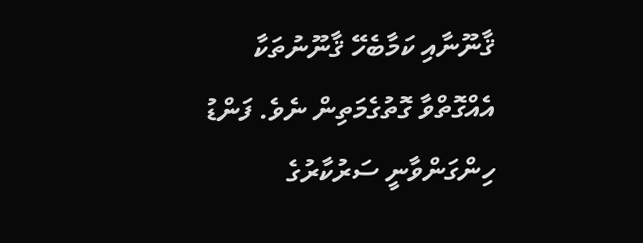ޤާނޫނާއި ކަމާބެހޭ ޤާނޫނުތަކާ އެއްގޮތްވާ ގޮތުގެމަތިން ނެވެ. ފަންޑު ހިންގަންވާނީ ސަރުކާރުގެ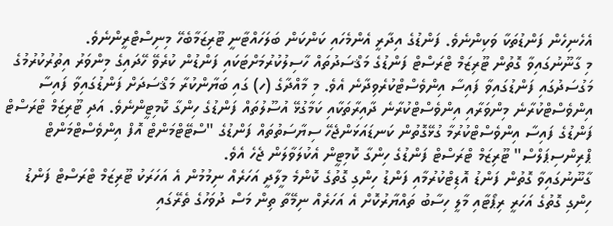އެހެނިހެން ފަންޑުތަކާ ވަކިންނެވެ. ފަންޑުގެ އިދާރީ އެންމެހައި ކަންކަން ބަލަހައްޓާނީ ޓޫރިޒަމާބެހޭ މިނިސްޓްރީންނެވެ.
މި ގާނޫނުގައިވާ ގޮތުން ޓޫރިޒަމް ޓްރަސްޓް ފަންޑުގެ މަޤްސަދުތައް ހާސިލުކުރުމަށްޓަކައި ފަންޑުން ކުރެވޭ ހޭދައިގެ މިންވަރު އިތުރުކުރުމުގެ މަގުސަދުގައި ފަންޑުގައިވާ ފައިސާ އިންވެސްޓްކުރެވިދާނެ އެވެ. މި މާއްދާގެ (ހ) ގައި ބަޔާންކުރާ މަޤްސަދަށް ފަންޑުގައިވާ ފައިސާ އިންވެސްޓްކުރާނެ މިންވަރާއި އިންވެސްޓްކުރާނެ ދާއިރާތަކާއި ކަމާގުޅޭ އުސޫލުތައް ފަންޑުގެ ހިންގާ ކޮމިޓީންނެވެ. އަދި ޓޫރިޒަމް ޓްރަސްޓް ފަންޑުގެ ފައިސާ އިންވެސްޓްކުރުމާ ގުޅޭގޮތުން ކަނޑައަޅަންޖެހޭ ސިޔާސަތުތައް ފަންޑުގެ "ސްޓޭޓްމަންޓް އޮފް އިންވެސްޓްމަންޓް ޕްރިންސިޕަލްސް" ޓޫރިޒަމް ޓްރަސްޓް ފަންޑުގެ ހިންގާ ކޮމިޓީން އެކުލަވާލަން ޖެހެ އެވެ.
ގާނޫނުގައިވާ ގޮތުން ފަންޑު އޮޑިޓްކުރުމާއި ފަންޑު ހިންގި ގޮތުގެ ކޮންމެ މީލާދީ އަހަރެއް ނިމުމުން އެ އަހަރަކު ޓޫރިޒަމް ޓްރަސްޓް ފަންޑު ހިންގި ގޮތުގެ އަހަރީ ރިޕޯޓާއި މާލީ ހިސާބު ތައްޔާރުކޮށް އެ އަހަރެއް ނިމޭތާ ތިން މަސް ދުވަހުގެ ތެރޭގައި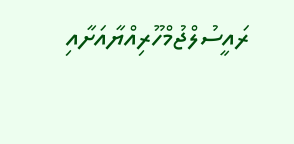ރައީސުލްޖުމްހޫރިއްޔާއަށާއި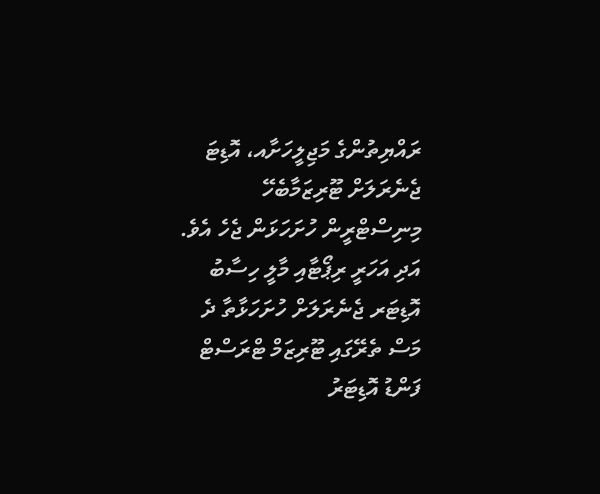ރައްޔިތުންގެ މަޖިލީހަށާއ، އޮޑިޓަ ޖެނެރަލަށް ޓޫރިޒަމާބެހޭ މިނިސްޓްރީން ހުށަހަޅަން ޖެހެ އެވެ.
އަދި އަހަރީ ރިޕޯޓާއި މާލީ ހިސާބު އޮޑިޓަރ ޖެނެރަލަށް ހުށަހަޅާތާ ދެ މަސް ތެރޭގައި ޓޫރިޒަމް ޓްރަސްޓް ފަންޑު އޮޑިޓަރު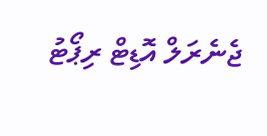ޖެނެރަލް އޮޑިޓް ރިޕޯޓު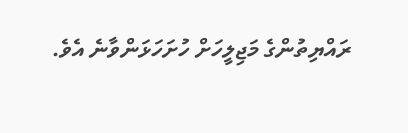ރައްޔިތުންގެ މަޖިލީހަށް ހުށަހަޅަންވާނެ އެވެ.